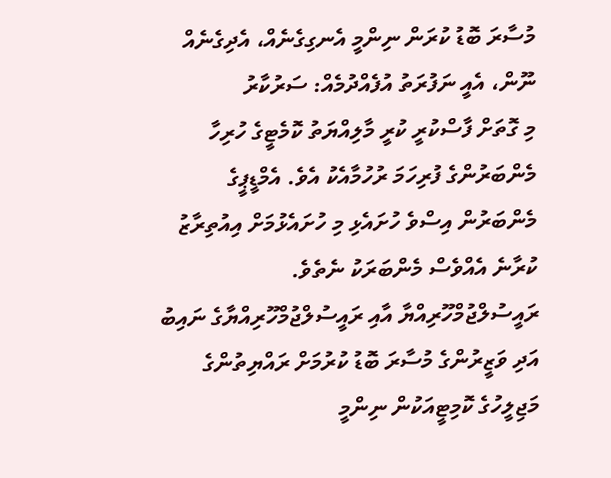މުސާރަ ބޮޑު ކުރަން ނިންމީ އެނގިގެނެއް، އެދިގެނެއް ނޫން، އެއީ ނަފުރަތު އުފެއްދުމެއް: ސަރުކާރު
މި ގޮތަށް ފާސްކުރީ ކުރީ މާލިއްޔަތު ކޮމެޓީގެ ހުރިހާ މެންބަރުންގެ ފުރިހަމަ ރުހުމާއެކު އެވެ. އެމްޑީޕީގެ މެންބަރުން އިސްވެ ހުށައެޅި މި ހުށައެޅުމަށް އިއުތިރާޒު ކުރާނެ އެއްވެސް މެންބަރަކު ނެތެވެ.
ރައީސުލްޖުމްހޫރިއްޔާ އާއި ރައީސުލްޖުމްހޫރިއްޔާގެ ނައިބު އަދި ވަޒީރުންގެ މުސާރަ ބޮޑު ކުރުމަށް ރައްޔިތުންގެ މަޖިލީހުގެ ކޮމިޓީއަކުން ނިންމީ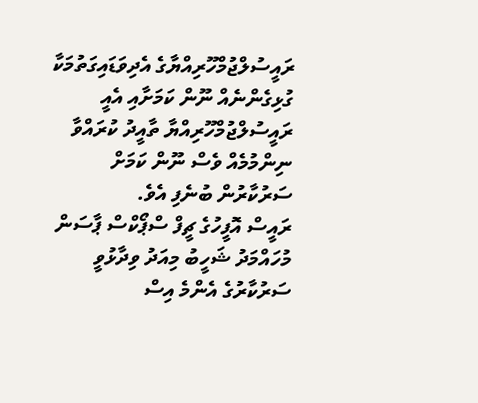ރައީސުލްޖުމްހޫރިއްޔާގެ އެދިވަޑައިގަތުމަކާ ގުޅިގެންނެއް ނޫން ކަމަށާއި އެއީ ރައީސުލްޖުމްހޫރިއްޔާ ތާއީދު ކުރައްވާ ނިންމުމެއް ވެސް ނޫން ކަމަށް ސަރުކާރުން ބުނެފި އެވެ.
ރައީސް އޮފީހުގެ ޗީފް ސްޕޯކްސް ޕާސަން މުހައްމަދު ޝަހީބު މިއަދު ވިދާޅުވީ ސަރުކާރުގެ އެންމެ އިސް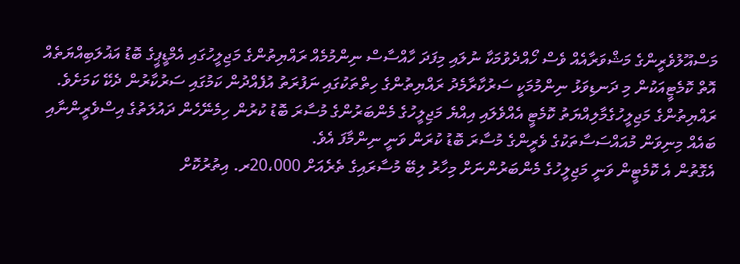މަސްއޫލުވެރީންގެ މަޝްވަރާއެއް ވެސް ހޯއްދެވުމަކާ ނުލައި މިފަދަ ހާއްސާސް ނިންމުމެއް ރައްޔިތުންގެ މަޖިލީހުގައި އެމްޑީޕީގެ ބޮޑު އަޣުލަބިއްޔަތެއް އޮތް ކޮމެޓީއަކުން މި ދަނޑިވަޅު ނިންމުމަކީ ސަރުކާރާމެދު ރައްޔިތުންގެ ހިތްތަކުގައި ނަފުރަތު އުފެއްދުން ކަމުގައި ސަރުކާރުން ދެކޭ ކަމަށެވެ.
ރައްޔިތުންގެ މަޖިލީހުގެމާލިއްޔަތު ކޮމެޓީ އެއްވެލައި އިއްޔެ މަޖިލީހުގެ މެންބަރުންގެ މުސާރަ ބޮޑު ކުރުން ހިމެނޭހެން ދައުލަތުގެ އިސްވެރީންނާއި ބައެއް މިނިވަން މުއައްސަސާތަކުގެ ވެރީންގެ މުސާރަ ބޮޑު ކުރަން ވަނީ ނިންމާފަ އެވެ.
އެގޮތުން އެ ކޮމެޓީން ވަނީ މަޖިލީހުގެ މެންބަރުންނަށް މިހާރު ލިބޭ މުސާރައިގެ ތެރެއަށް 20،000ރ. އިތުރުކޮށް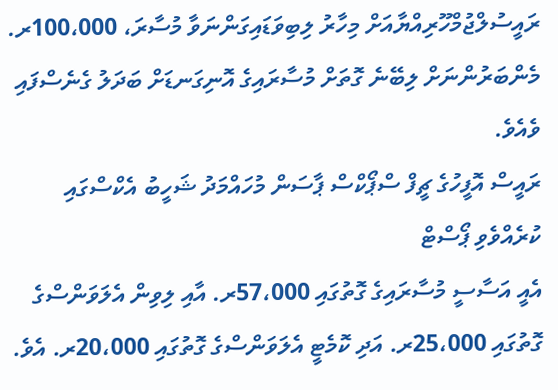ރައީސުލްޖުމްހޫރިއްޔާއަށް މިހާރު ލިބިވަޑައިގަންނަވާ މުސާރަ، 100،000ރ. މެންބަރުންނަށް ލިބޭނެ ގޮތަށް މުސާރައިގެ އޮނިގަނޑަށް ބަދަލު ގެނެސްފައި ވެއެވެ.
ރައީސް އޮފީހުގެ ޗީފް ސްޕޯކްސް ޕާސަން މުހައްމަދު ޝަހީބު އެކްސްގައި ކުރެއްވެވި ޕޯސްޓް
އެއީ އަސާސީ މުސާރައިގެ ގޮތުގައި 57،000ރ. އާއި ލިވިން އެލަވަންސްގެ ގޮތުގައި 25،000ރ. އަދި ކޮމެޓީ އެލަވަންސްގެ ގޮތުގައި 20،000ރ. އެވެ.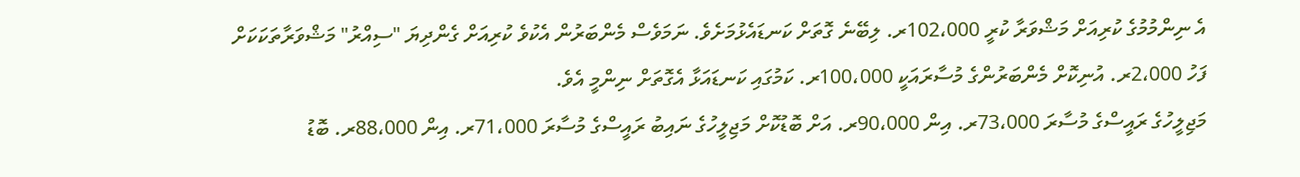އެ ނިންމުމުގެ ކުރިއަށް މަޝްވަރާ ކުރީ 102،000ރ. ލިބޭނެ ގޮތަށް ކަނޑައެޅުމަށެވެ. ނަމަވެސް މެންބަރުން އެކުވެ ކުރިއަށް ގެންދިޔަ "ސިއްރު" މަޝްވަރާތަކަކަށް ފަހު 2،000ރ. އުނިކޮށް މެންބަރުންގެ މުސާރައަކީ 100،000ރ. ކަމުގައި ކަނޑައަޅާ އެގޮތަށް ނިންމީ އެވެ.
މަޖިލީހުގެ ރައީސްގެ މުސާރަ 73،000ރ. އިން 90،000ރ. އަށް ބޮޑުކޮށް މަޖިލީހުގެ ނައިބު ރައީސްގެ މުސާރަ 71،000ރ. އިން 88،000ރ. ބޮޑު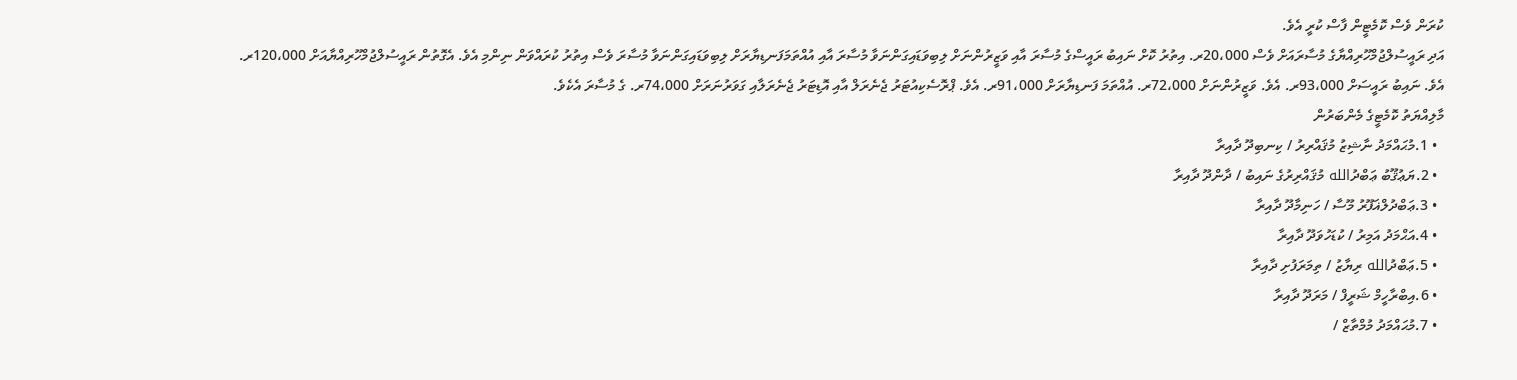ކުރަން ވެސް ކޮމެޓީން ފާސް ކުރީ އެވެ.
އަދި ރައީސުލްޖުމްހޫރިއްޔާގެ މުސާރައަށް ވެސް 20،000ރ. އިތުރު ކޮށް ނައިބު ރައީސްގެ މުސާރަ އާއި ވަޒީރުންނަށް ލިބިވަޑައިގަންނަވާ މުސާރަ އާއި އުއްތަމަފަނޑިޔާރަށް ލިބިވަޑައިގަންނަވާ މުސާރަ ވެސް އިތުރު ކުރައްވަން ނިންމި އެވެ. އެގޮތުން ރައީސުލްޖުމްހޫރިއްޔާއަށް 120،000ރ. އެވެ. ނައިބު ރައީސަށް 93،000ރ. އެވެ. ވަޒީރުންނަށް 72،000ރ. އުއްތަމަ ފަނޑިޔާރަށް 91،000ރ. އެވެ. ޕްރޮސެކިއުޓަރު ޖެނެރަލް އާއި އޮޑިޓަރު ޖެނެރަލާއި ގަވަރުނަރަށް 74،000ރ. ގެ މުސާރަ އެކެވެ.
މާލިއްޔަތު ކޮމެޓީގެ މެންބަރުން
  • 1.މުޙައްމަދު ނާޝިޒު މުޤައްރިރު / ކިނބިދޫ ދާއިރާ
  • 2.ޔަޢުޤޫބު ޢަބްދުالله މުޤައްރިރުގެ ނައިބު / ދާންދޫ ދާއިރާ
  • 3.ޢަބްދުލްޣަފޫރު މޫސާ / ހަނިމާދޫ ދާއިރާ
  • 4.އަޙްމަދު އަމިރު / ކުޑަހުވަދޫ ދާއިރާ
  • 5.ޢަބްދުالله ރިޔާޒު / ތިމަރަފުށި ދާއިރާ
  • 6.އިބްރާހީމް ޝަރީފް / މަރަދޫ ދާއިރާ
  • 7.މުޙައްމަދު މުމްތާޒް /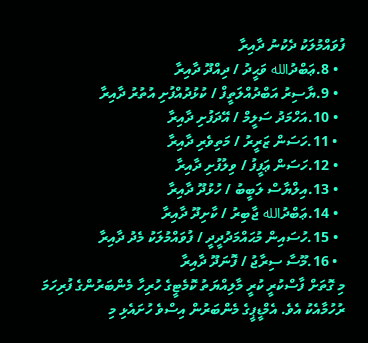ފުވައްމުލަކު ދެކުނު ދާއިރާ
  • 8.ޢަބްދުالله ވަޙީދު / ދިއްދޫ ދާއިރާ
  • 9.ޔާސިރު އަބްދުއްލަތީފް / ކުޅުދުއްފުށި އުތުރު ދާއިރާ
  • 10.އަހްމަދު ސަލީމް / އޭދަފުށި ދާއިރާ
  • 11.ހަސަން ޒަރީރު / މަތިވެރި ދާއިރާ
  • 12.ހަސަން ޢަފީފު / ވިލުފުށި ދާއިރާ
  • 13.އިލްޔާސް ލަބީބު / ހުޅުދޫ ދާއިރާ
  • 14.ޢަބްދުالله ޖާބިރު / ކާށިދޫ ދާއިރާ
  • 15.ހުސައިން މުޙައްމަދުދީދީ / ފުވައްމުލަކު މެދު ދާއިރާ
  • 16.މޫސާ ސިރާޖު / ފޮނަދޫ ދާއިރާ
މި ގޮތަށް ފާސްކުރީ ކުރީ މާލިއްޔަތު ކޮމެޓީގެ ހުރިހާ މެންބަރުންގެ ފުރިހަމަ ރުހުމާއެކު އެވެ. އެމްޑީޕީގެ މެންބަރުން އިސްވެ ހުށައެޅި މި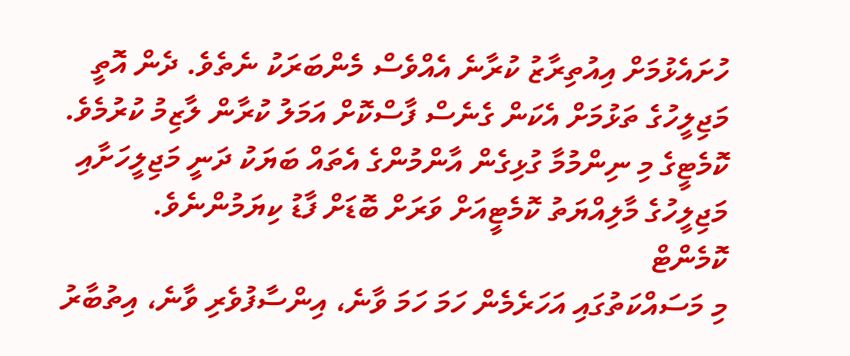ހުށައެޅުމަށް އިއުތިރާޒު ކުރާނެ އެއްވެސް މެންބަރަކު ނެތެވެ. ދެން އޮތީ މަޖިލީހުގެ ތަޅުމަށް އެކަން ގެނެސް ފާސްކޮށް އަމަލު ކުރާން ލާޒިމު ކުރުމެވެ.
ކޮމެޓީގެ މި ނިންމުމާ ގުޅިގެން އާންމުންގެ އެތައް ބަޔަކު ދަނީ މަޖިލީހަށާއި މަޖިލީހުގެ މާލިއްޔަތު ކޮމެޓީއަށް ވަރަށް ބޮޑަށް ފާޑު ކިޔަމުންނެވެ.
ކޮމެންޓް
މި މަސައްކަތުގައި އަހަރެމެން ހަމަ ހަމަ ވާނެ، އިންސާފުވެރި ވާނެ، އިތުބާރު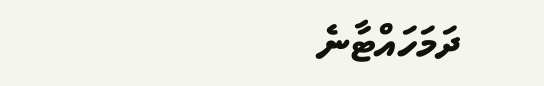ދަމަހައްޓާނެ